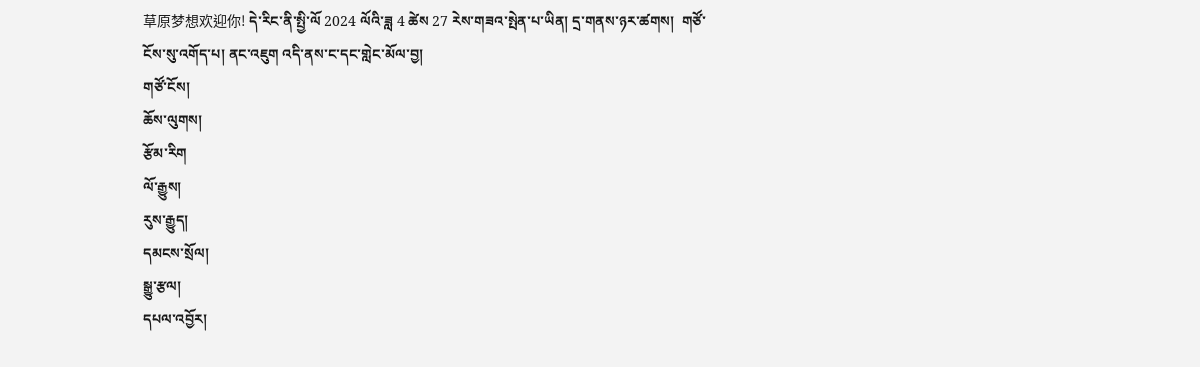草原梦想欢迎你! དེ་རིང་ནི་སྤྱི་ལོ 2024 ལོའི་ཟླ 4 ཚེས 27 རེས་གཟའ་སྤེན་པ་ཡིན། དྲ་གནས་ཉར་ཚགས།  གཙོ་ངོས་སུ་འགོད་པ། ནང་འཇུག འདི་ནས་ང་དང་གླེང་མོལ་བྱ།
གཙོ་ངོས།
ཆོས་ལུགས།
རྩོམ་རིག
ལོ་རྒྱུས།
རུས་རྒྱུད།
དམངས་སྲོལ།
སྒྱུ་རྩལ།
དཔལ་འབྱོར།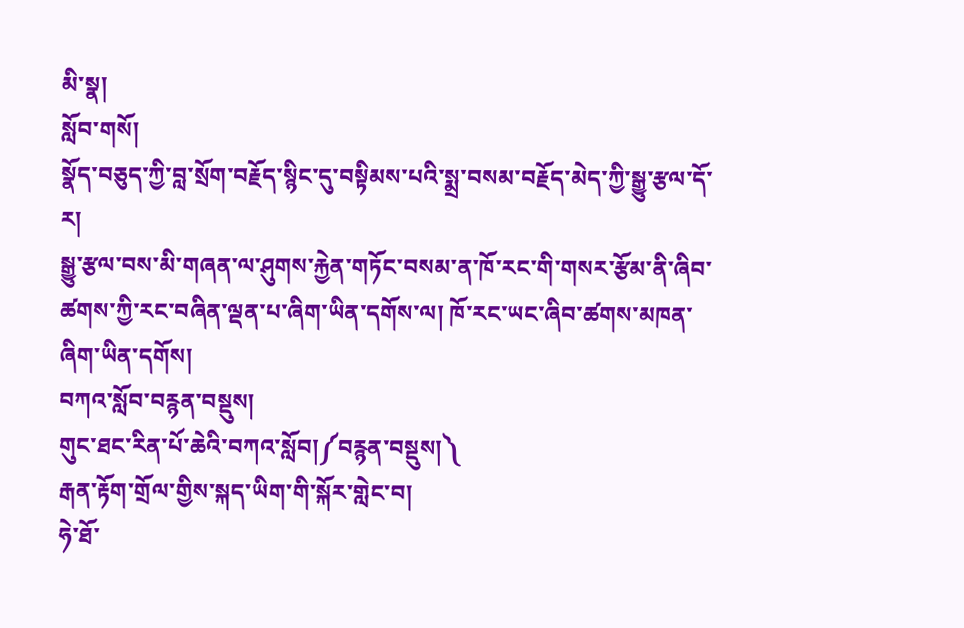མི་སྣ།
སློབ་གསོ།
སྣོད་བཅུད་ཀྱི་བླ་སྲོག་བརྗོད་སྙིང་དུ་བསྟིམས་པའི་སྨྲ་བསམ་བརྗོད་མེད་ཀྱི་སྒྱུ་རྩལ་དོ་ར།
སྒྱུ་རྩལ་བས་མི་གཞན་ལ་ཤུགས་རྐྱེན་གཏོང་བསམ་ན་ཁོ་རང་གི་གསར་རྩོམ་ནི་ཞིབ་ཚགས་ཀྱི་རང་བཞིན་ལྡན་པ་ཞིག་ཡིན་དགོས་ལ། ཁོ་རང་ཡང་ཞིབ་ཚགས་མཁན་ཞིག་ཡིན་དགོས།
བཀའ་སློབ་བརྙན་བསྡུས།
གུང་ཐང་རིན་པོ་ཆེའི་བཀའ་སློབ།༼བརྙན་བསྡུས།༽
རྒན་རྟོག་གྲོལ་གྱིས་སྐད་ཡིག་གི་སྐོར་གླེང་བ།
ཧེ་ཐོ་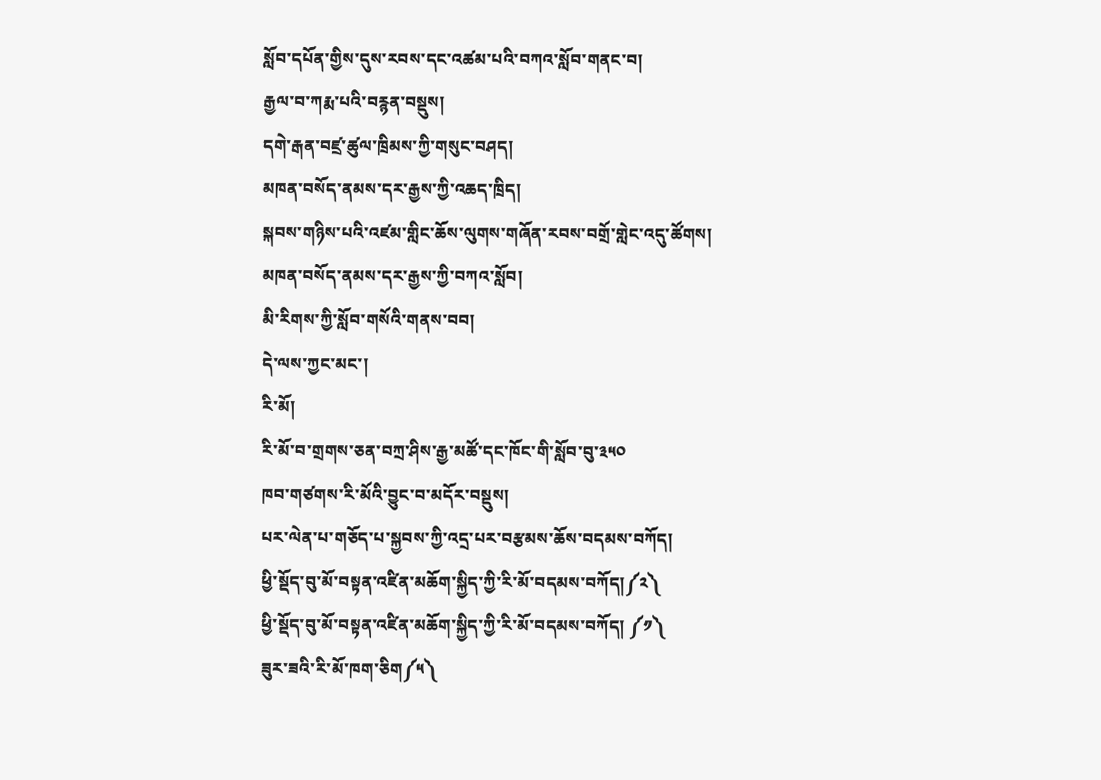སློབ་དཔོན་གྱིས་དུས་རབས་དང་འཚམ་པའི་བཀའ་སློབ་གནང་བ།
རྒྱལ་བ་ཀརྨ་པའི་བརྙན་བསྡུས།
དགེ་རྒན་བཛྲ་ཚུལ་ཁྲིམས་ཀྱི་གསུང་བཤད།
མཁན་བསོད་ནམས་དར་རྒྱས་ཀྱི་འཆད་ཁྲིད།
སྐབས་གཉིས་པའི་འཛམ་གླིང་ཆོས་ལུགས་གཞོན་རབས་བགྲོ་གླེང་འདུ་ཚོགས།
མཁན་བསོད་ནམས་དར་རྒྱས་ཀྱི་བཀའ་སློབ།
མི་རིགས་ཀྱི་སློབ་གསོའི་གནས་བབ།
དེ་ལས་ཀྱང་མང་།
རི་མོ།
རི་མོ་བ་གྲགས་ཅན་བཀྲ་ཤིས་རྒྱ་མཚོ་དང་ཁོང་གི་སློབ་བུ་༣༥༠
ཁབ་གཙགས་རི་མོའི་བྱུང་བ་མདོར་བསྡུས།
པར་ལེན་པ་གཅོད་པ་སྐྱབས་ཀྱི་འདྲ་པར་བརྩམས་ཆོས་བདམས་བཀོད།
ཕྱི་སྡོད་བུ་མོ་བསྟན་འཛིན་མཆོག་སྐྱིད་ཀྱི་རི་མོ་བདམས་བཀོད།༼༢༽
ཕྱི་སྡོད་བུ་མོ་བསྟན་འཛིན་མཆོག་སྐྱིད་ཀྱི་རི་མོ་བདམས་བཀོད། ༼༡༽
ཟུར་ཟའི་རི་མོ་ཁག་ཅིག༼༥༽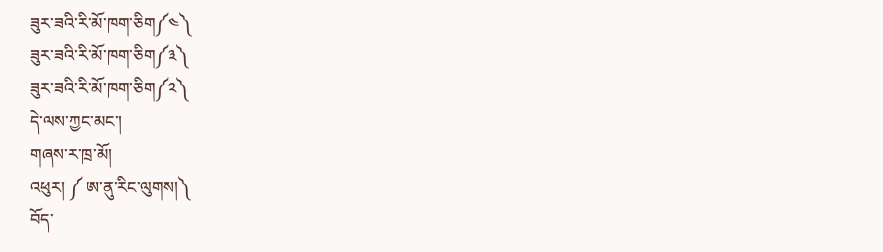ཟུར་ཟའི་རི་མོ་ཁག་ཅིག༼༤༽
ཟུར་ཟའི་རི་མོ་ཁག་ཅིག༼༣༽
ཟུར་ཟའི་རི་མོ་ཁག་ཅིག༼༢༽
དེ་ལས་ཀྱང་མང་།
གཞས་ར་ཁྲ་མོ།
འཕུར། ༼ ཨ་ནུ་རིང་ལུགས།༽
བོད་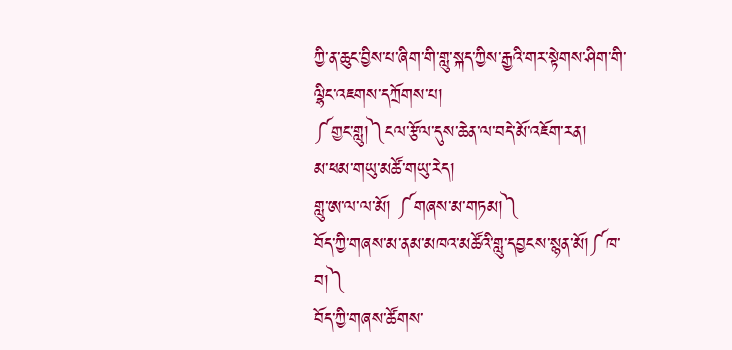ཀྱི་ན་ཆུང་བྱིས་པ་ཞིག་གི་གླུ་སྐད་ཀྱིས་རྒྱའི་གར་སྟེགས་ཤིག་གི་ལྷིང་འཇགས་དཀྲོགས་པ།
༼གྱང་གླུ།༽ངལ་རྩོལ་དུས་ཆེན་ལ་བདེ་མོ་འཇོག་རན།
མ་ཕམ་གཡུ་མཚོ་གཡུ་རེད།
གླུ་ཨ་ལ་ལ་མོ། ༼གཞས་མ་གཏམ།༽
བོད་ཀྱི་གཞས་མ་ནམ་མཁའ་མཚོའི་གླུ་དབྱངས་སྙན་མོ།༼ཁ་བ།༽
བོད་ཀྱི་གཞས་ཚོགས་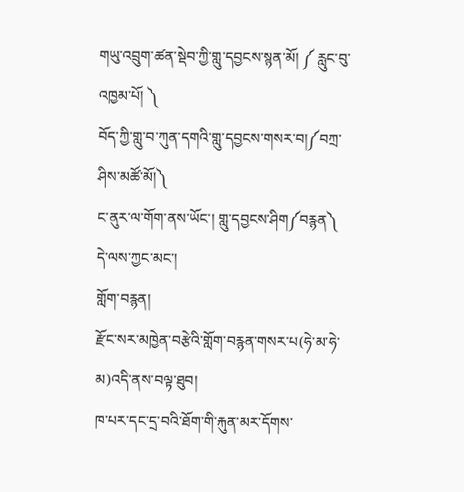གཡུ་འབྲུག་ཚན་སྡེབ་ཀྱི་གླུ་དབྱངས་སྙན་མོ། ༼ རླུང་བུ་འཁྱམ་པོ། ༽
བོད་ཀྱི་གླུ་བ་ཀུན་དགའི་གླུ་དབྱངས་གསར་བ།༼བཀྲ་ཤིས་མཚོ་མོ།༽
ང་ནུར་ལ་གོག་ནས་ཡོང་། གླུ་དབྱངས་ཤིག༼བརྙན༽
དེ་ལས་ཀྱང་མང་།
གློག་བརྙན།
རྫོང་སར་མཁྱེན་བརྩེའི་གློག་བརྙན་གསར་པ(ཧེ་མ་ཧེ་མ)འདི་ནས་བལྟ་ཐུབ།
ཁ་པར་དང་དྲ་བའི་ཐོག་གི་རྐུན་མར་དོགས་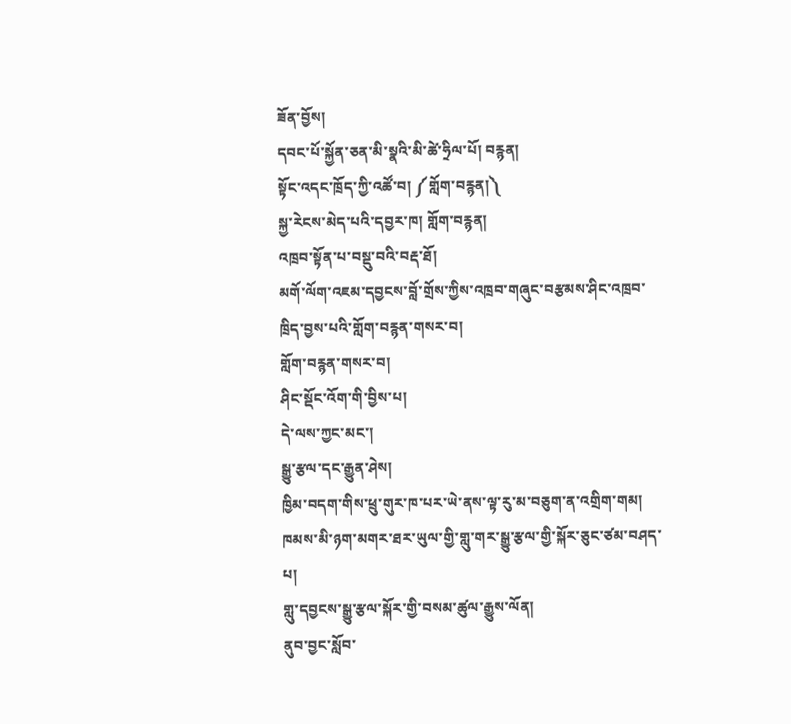ཟོན་བྱོས།
དབང་པོ་སྐྱོན་ཅན་མི་སྣའི་མི་ཚེ་ཧྲིལ་པོ། བརྙན།
སྟོང་འདང་ཁྲོད་ཀྱི་འཚོ་བ། ༼གློག་བརྙན།༽
སྐྱ་རེངས་མེད་པའི་དབྱར་ཁ། གློག་བརྙན།
འཁྲབ་སྟོན་པ་བསྡུ་བའི་བརྡ་ཐོ།
མགོ་ལོག་འཇམ་དབྱངས་བློ་གྲོས་ཀྱིས་འཁྲབ་གཞུང་བརྩམས་ཤིང་འཁྲབ་ཁྲིད་བྱས་པའི་གློག་བརྙན་གསར་བ།
གློག་བརྙན་གསར་བ།
ཤིང་སྡོང་འོག་གི་བྱིས་པ།
དེ་ལས་ཀྱང་མང་།
སྒྱུ་རྩལ་དང་རྒྱུན་ཤེས།
ཁྱིམ་བདག་གིས་ཕྲུ་གུར་ཁ་པར་ཡེ་ནས་ལྟ་རུ་མ་བཅུག་ན་འགྲིག་གམ།
ཁམས་མི་ཉག་མགར་ཐར་ཡུལ་གྱི་གླུ་གར་སྒྱུ་རྩལ་གྱི་སྐོར་ཅུང་ཙམ་བཤད་པ།
གླུ་དབྱངས་སྒྱུ་རྩལ་སྐོར་གྱི་བསམ་ཚུལ་རྒྱུས་ལོན།
ནུབ་བྱང་སློབ་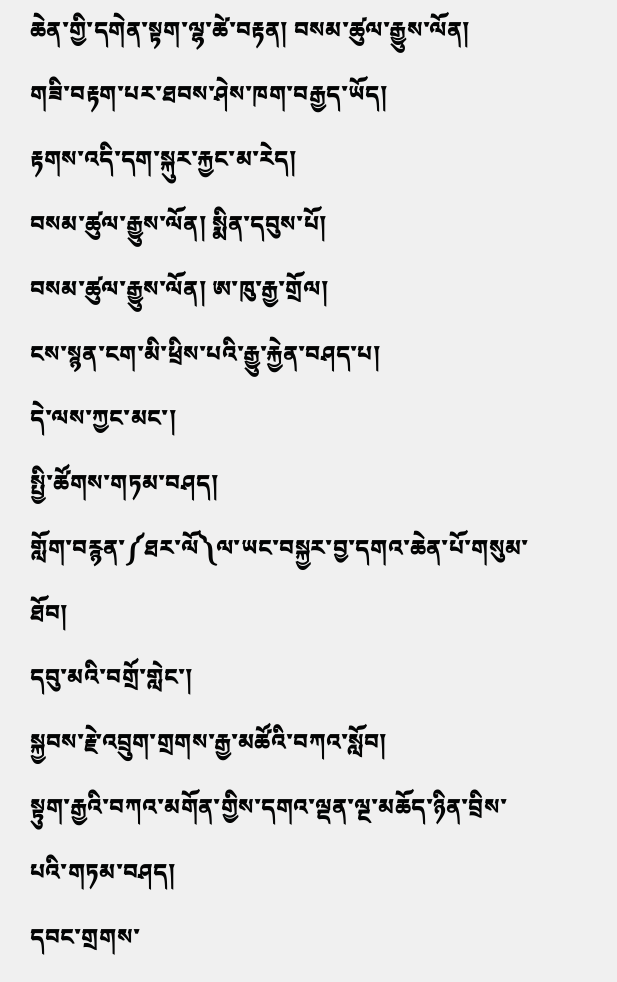ཆེན་གྱི་དགེན་སྟག་ལྷ་ཚེ་བརྟན། བསམ་ཚུལ་རྒྱུས་ལོན།
གཟི་བརྟག་པར་ཐབས་ཤེས་ཁག་བརྒྱད་ཡོད།
རྟགས་འདི་དག་སྐུར་རྐྱང་མ་རེད།
བསམ་ཚུལ་རྒྱུས་ལོན། སྨིན་དབུས་པོ།
བསམ་ཚུལ་རྒྱུས་ལོན། ཨ་ཁུ་རྒྱ་གྲོལ།
ངས་སྙན་ངག་མི་ཕྲིས་པའི་རྒྱུ་རྐྱེན་བཤད་པ།
དེ་ལས་ཀྱང་མང་།
སྤྱི་ཚོགས་གཏམ་བཤད།
གློག་བརྙན་༼ཐར་ལོ༽ལ་ཡང་བསྐྱར་བྱ་དགའ་ཆེན་པོ་གསུམ་ཐོབ།
དབུ་མའི་བགྲོ་གླེང་།
སྐྱབས་རྗེ་འབྲུག་གྲགས་རྒྱ་མཚོའི་བཀའ་སློབ།
སྟུག་རྒྱའི་བཀའ་མགོན་གྱིས་དགའ་ལྡན་ལྔ་མཆོད་ཉིན་བྲིས་པའི་གཏམ་བཤད།
དབང་གྲགས་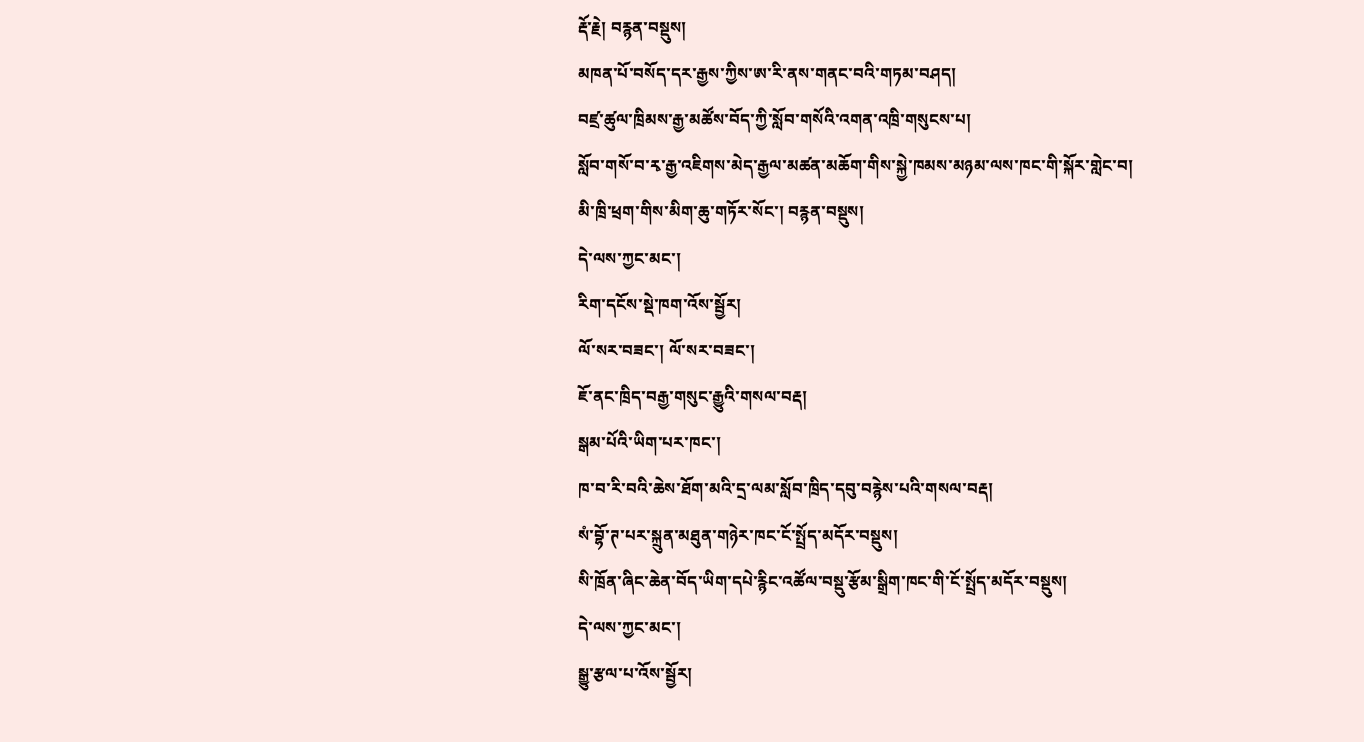རྡོ་རྗེ། བརྙན་བསྡུས།
མཁན་པོ་བསོད་དར་རྒྱས་ཀྱིས་ཨ་རི་ནས་གནང་བའི་གཏམ་བཤད།
བཛྲ་ཚུལ་ཁྲིམས་རྒྱ་མཚོས་བོད་ཀྱི་སློབ་གསོའི་འགན་འཁྲི་གསུངས་པ།
སློབ་གསོ་བ་རྭ་རྒྱ་འཇིགས་མེད་རྒྱལ་མཚན་མཆོག་གིས་སྐྱེ་ཁམས་མཉམ་ལས་ཁང་གི་སྐོར་གླེང་བ།
མི་ཁྲི་ཕྲག་གིས་མིག་ཆུ་གཏོར་སོང་། བརྙན་བསྡུས།
དེ་ལས་ཀྱང་མང་།
རིག་དངོས་སྡེ་ཁག་འོས་སྦྱོར།
ལོ་སར་བཟང་། ལོ་སར་བཟང་།
ཇོ་ནང་ཁྲིད་བརྒྱ་གསུང་རྒྱུའི་གསལ་བརྡ།
སྒམ་པོའི་ཡིག་པར་ཁང་།
ཁ་བ་རི་བའི་ཆེས་ཐོག་མའི་དྲ་ལམ་སློབ་ཁྲིད་དབུ་བརྙེས་པའི་གསལ་བརྡ།
སཾ་བྷོ་ཊ་པར་སྐྲུན་མཐུན་གཉེར་ཁང་ངོ་སྤྲོད་མདོར་བསྡུས།
སི་ཁྲོན་ཞིང་ཆེན་བོད་ཡིག་དཔེ་རྙིང་འཚོལ་བསྡུ་རྩོམ་སྒྲིག་ཁང་གི་ངོ་སྤྲོད་མདོར་བསྡུས།
དེ་ལས་ཀྱང་མང་།
སྒྱུ་རྩལ་པ་འོས་སྦྱོར།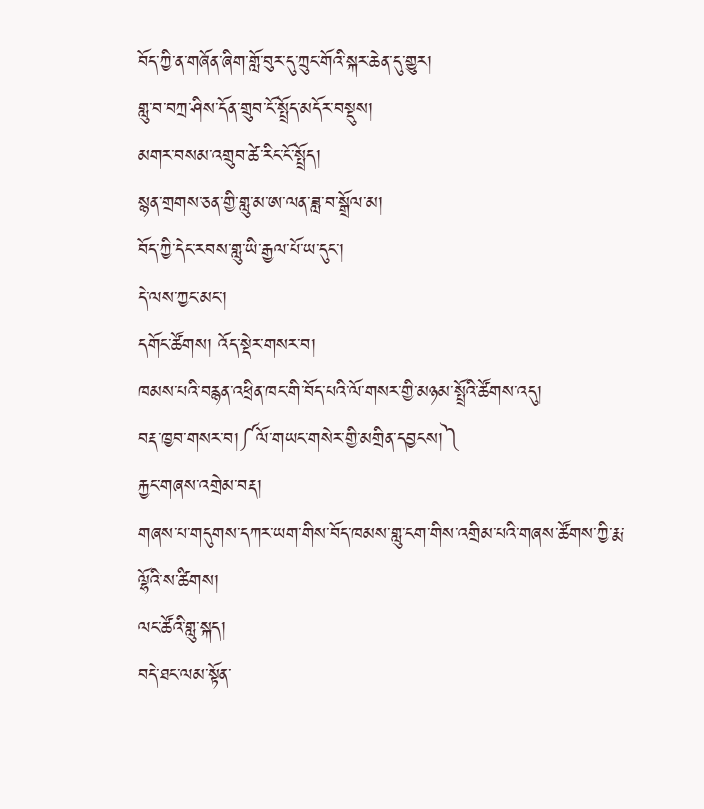བོད་ཀྱི་ན་གཞོན་ཞིག་གློ་བུར་དུ་ཀྲུང་གོའི་སྐར་ཆེན་དུ་གྱུར།
གླུ་བ་བཀྲ་ཤིས་དོན་གྲུབ་ངོ་སྤྲོད་མདོར་བསྡུས།
མགར་བསམ་འགྲུབ་ཚེ་རིང་ངོ་སྤྲོད།
སྙན་གྲགས་ཅན་གྱི་གླུ་མ་ཨ་ལན་ཟླ་བ་སྒྲོལ་མ།
བོད་ཀྱི་དེང་རབས་གླུ་ཡི་རྒྱལ་པོ་ཡ་དུང་།
དེ་ལས་ཀྱང་མང་།
དགོང་ཚོགས། འོད་སྡེར་གསར་བ།
ཁམས་པའི་བརྙན་འཕྲིན་ཁང་གི་བོད་པའི་ལོ་གསར་གྱི་མཉམ་སྤྲོའི་ཚོགས་འདུ།
བརྡ་ཁྱབ་གསར་བ།༼ལོ་གཡང་གསེར་གྱི་མགྲིན་དབྱངས།༽
རྐྱང་གཞས་འགྲེམ་བརྡ།
གཞས་པ་གདུགས་དཀར་ཡག་གིས་བོད་ཁམས་གླུ་ངག་གིས་འགྲིམ་པའི་གཞས་ཚོགས་ཀྱི་རྨ་ལྷོའི་ས་ཚིགས།
ལང་ཚོའི་གླུ་སྐད།
བདེ་ཐང་ལམ་སྟོན་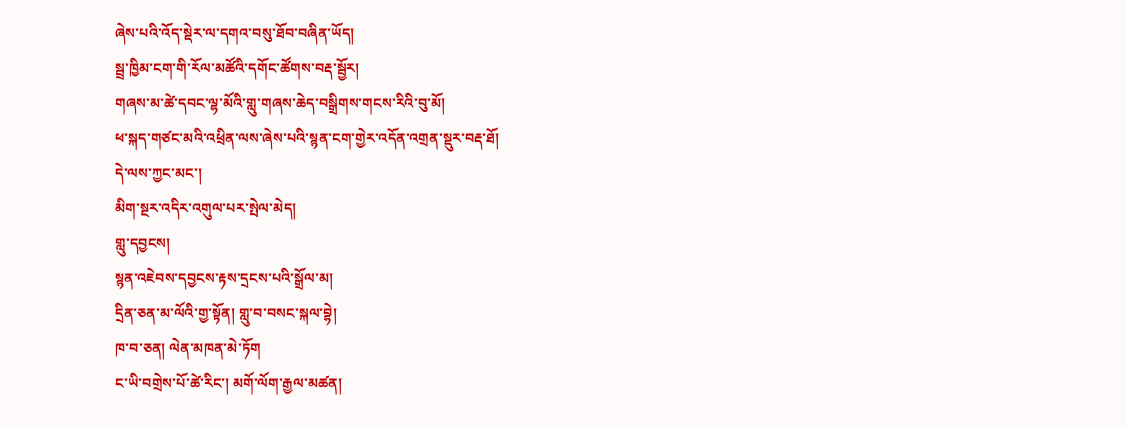ཞེས་པའི་འོད་སྡེར་ལ་དགའ་བསུ་ཐོབ་བཞིན་ཡོད།
སྦྲ་ཁྱིམ་ངག་གི་རོལ་མཚོའི་དགོང་ཚོགས་བརྡ་སྦྱོར།
གཞས་མ་ཚེ་དབང་ལྷ་མོའི་གླུ་གཞས་ཆེད་བསྒྲིགས་གངས་རིའི་བུ་མོ།
ཕ་སྐད་གཙང་མའི་འཕྲིན་ལས་ཞེས་པའི་སྙན་ངག་གྱེར་འདོན་འགྲན་སྡུར་བརྡ་ཐོ།
དེ་ལས་ཀྱང་མང་།
མིག་སྔར་འདིར་འགུལ་པར་སྤེལ་མེད།
གླུ་དབྱངས།
སྙན་འཇེབས་དབྱངས་རྟས་དྲངས་པའི་སྒྲོལ་མ།
དྲིན་ཅན་མ་ལོའི་གྱ་སྟོན། གླུ་བ་བསང་སྐལ་བྷེ།
ཁ་བ་ཅན། ལེན་མཁན་མེ་ཏོག
ང་ཡི་བགྲེས་པོ་ཚེ་རིང་། མགོ་ལོག་རྒྱལ་མཚན།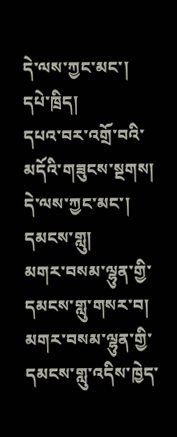དེ་ལས་ཀྱང་མང་།
དཔེ་ཁྲིད།
དཔའ་བར་འགྲོ་བའི་མདོའི་གཟུངས་སྔགས།
དེ་ལས་ཀྱང་མང་།
དམངས་གླུ།
མགར་བསམ་ལྷུན་གྱི་དམངས་གླུ་གསར་བ།
མགར་བསམ་ལྷུན་གྱི་དམངས་གླུ་འདིས་ཁྱེད་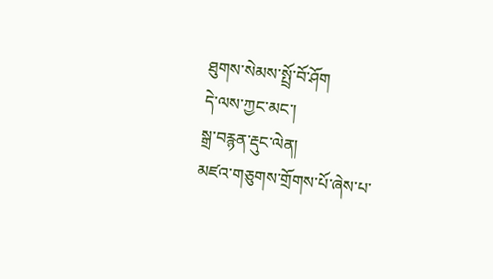ཐུགས་སེམས་སྤྲོ་བོ་ཤོག
དེ་ལས་ཀྱང་མང་།
སྒྲ་བརྙན་རྡུང་ལེན།
མཛའ་གཅུགས་གྲོགས་པོ་ཞེས་པ་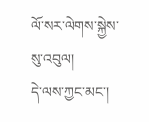ལོ་སར་ལེགས་སྐྱེས་སུ་འབུལ།
དེ་ལས་ཀྱང་མང་།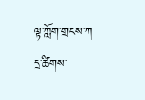ལྟ་ཀློག་གྲངས་ཀ
དྲ་ཚིགས་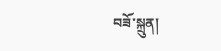བཟོ་སྐྲུན།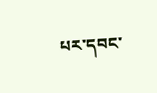པར་དབང་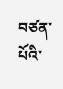བཙན་པོའི་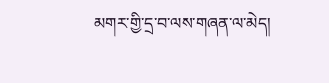མགར་གྱི་དྲ་བ་ལས་གཞན་ལ་མེད།